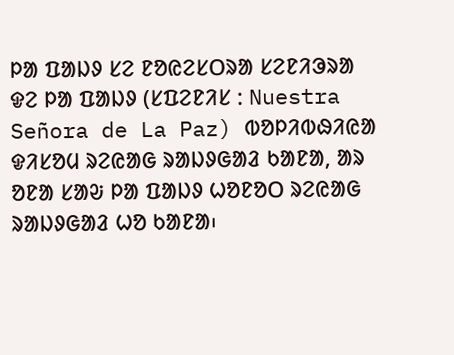ᱞᱟ ᱯᱟᱡᱽ ᱥᱮ ᱱᱚᱭᱮᱥᱛᱨᱟ ᱥᱮᱱᱤᱳᱨᱟ ᱫᱮ ᱞᱟ ᱯᱟᱡᱽ (ᱥᱯᱮᱱᱤᱥ ᱺ Nuestra Señora de La Paz) ᱵᱚᱞᱤᱵᱷᱤᱭᱟ ᱫᱤᱥᱚᱢ ᱨᱮᱭᱟᱜ ᱨᱟᱡᱽᱜᱟᱲ ᱠᱟᱱᱟ, ᱟᱨ ᱚᱱᱟ ᱥᱟᱶ ᱞᱟ ᱯᱟᱡᱽ ᱦᱚᱱᱚᱛ ᱨᱮᱭᱟᱜ ᱨᱟᱡᱽᱜᱟᱲ ᱦᱚ ᱠᱟᱱᱟ᱾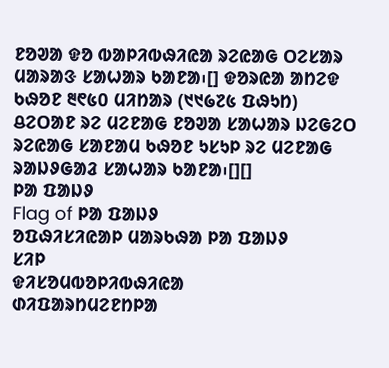ᱱᱚᱣᱟ ᱫᱚ ᱵᱟᱞᱤᱵᱷᱤᱭᱟ ᱨᱮᱭᱟᱜ ᱛᱮᱥᱟᱨ ᱢᱟᱨᱟᱝ ᱥᱟᱦᱟᱨ ᱠᱟᱱᱟ᱾[] ᱫᱚᱨᱭᱟ ᱟᱴᱮᱫ ᱠᱷᱚᱱ ᱓᱖᱕᱐ ᱢᱤᱴᱟᱨ (᱑᱑᱙᱗᱕ ᱯᱷᱩᱴ) ᱪᱮᱛᱟᱱ ᱨᱮ ᱢᱮᱱᱟᱜ ᱱᱚᱣᱟ ᱥᱟᱦᱟᱨ ᱡᱮᱜᱮᱛ ᱨᱮᱭᱟᱜ ᱥᱟᱱᱟᱢ ᱠᱷᱚᱱ ᱩᱥᱩᱞ ᱨᱮ ᱢᱮᱱᱟᱜ ᱨᱟᱡᱽᱜᱟᱲ ᱥᱟᱦᱟᱨ ᱠᱟᱱᱟ᱾[][]
ᱞᱟ ᱯᱟᱡᱽ
Flag of ᱞᱟ ᱯᱟᱡᱽ
ᱚᱯᱷᱤᱥᱤᱭᱟᱞ ᱢᱟᱨᱠᱷᱟ ᱞᱟ ᱯᱟᱡᱽ
ᱥᱤᱞ
ᱫᱤᱥᱚᱢᱵᱚᱞᱤᱵᱷᱤᱭᱟ
ᱰᱤᱯᱟᱨᱴᱢᱮᱱᱴᱞᱟ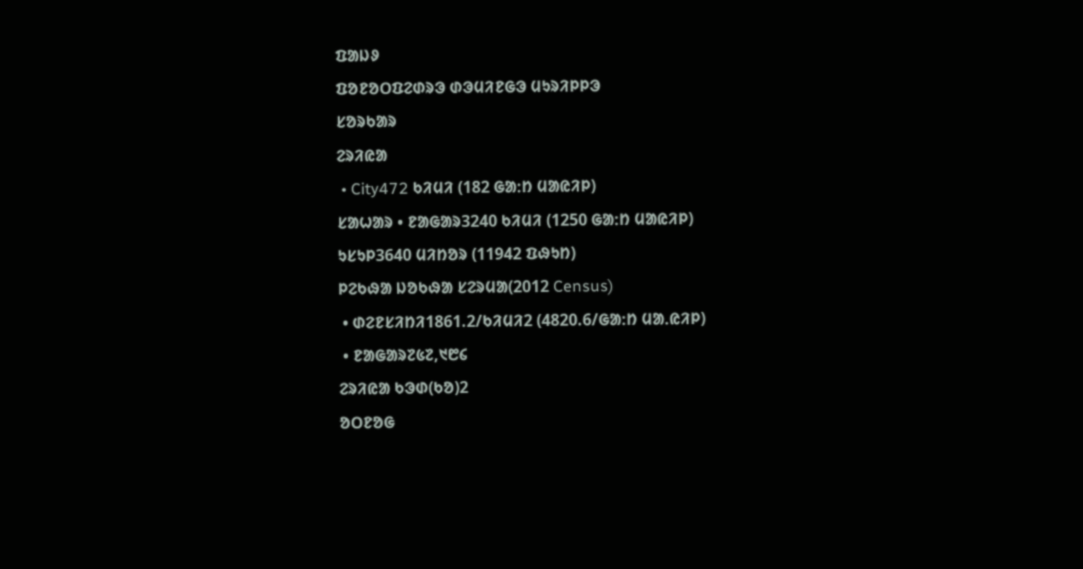ᱯᱟᱡᱽ
ᱯᱚᱱᱚᱛᱯᱮᱰᱨᱳ ᱰᱳᱢᱤᱱᱜᱳ ᱢᱩᱨᱤᱞᱞᱳ
ᱥᱚᱨᱠᱟᱨ
ᱮᱨᱤᱭᱟ
 • City472 ᱠᱤᱢᱤ (182 ᱜᱟᱺᱴ ᱢᱟᱭᱤᱞ)
ᱥᱟᱦᱟᱨ • ᱱᱟᱜᱟᱨ3240 ᱠᱤᱢᱤ (1250 ᱜᱟᱺᱴ ᱢᱟᱭᱤᱞ)
ᱩᱥᱩᱞ3640 ᱢᱤᱴᱚᱨ (11942 ᱯᱷᱩᱴ)
ᱞᱮᱠᱷᱟ ᱡᱚᱠᱷᱟ ᱥᱮᱨᱢᱟ(2012 Census)
 • ᱰᱮᱱᱥᱤᱴᱤ1861.2/ᱠᱤᱢᱤ2 (4820.6/ᱜᱟᱺᱴ ᱢᱟᱹᱭᱤᱞ)
 • ᱱᱟᱜᱟᱨ᱗᱕᱗,᱑᱘᱔
ᱮᱨᱤᱭᱟ ᱠᱳᱰ(ᱠᱚ)2
ᱚᱛᱱᱚᱜ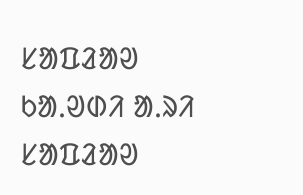ᱥᱟᱯᱲᱟᱣ
ᱠᱟᱹᱣᱰᱤ ᱟᱹᱨᱤ
ᱥᱟᱯᱲᱟᱣ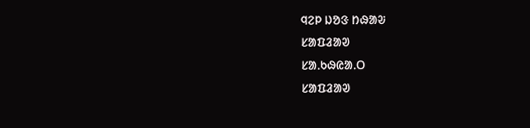ᱧᱮᱞ ᱡᱚᱝ ᱴᱷᱟᱶ
ᱥᱟᱯᱲᱟᱣ
ᱥᱟᱹᱠᱷᱭᱟᱹᱛ
ᱥᱟᱯᱲᱟᱣ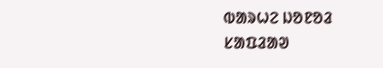ᱵᱟᱨᱦᱮ ᱡᱚᱱᱚᱲ
ᱥᱟᱯᱲᱟᱣ